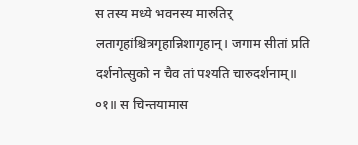स तस्य मध्ये भवनस्य मारुतिर् लतागृहांश्चित्रगृहान्निशागृहान्। जगाम सीतां प्रति दर्शनोत्सुको न चैव तां पश्यति चारुदर्शनाम्॥ ०१॥ स चिन्तयामास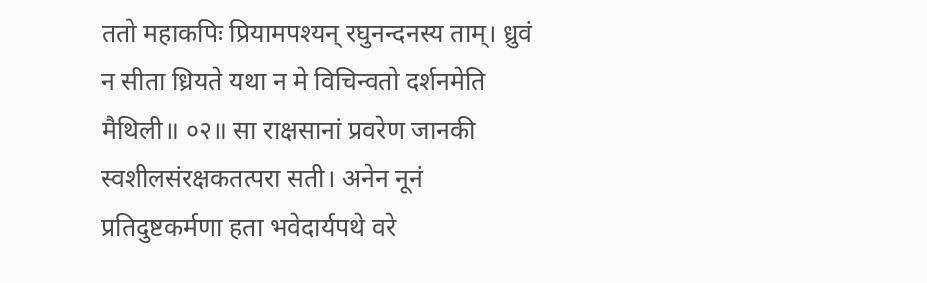ततो महाकपिः प्रियामपश्यन् रघुनन्दनस्य ताम्। ध्रुवं न सीता ध्रियते यथा न मे विचिन्वतो दर्शनमेति मैथिली॥ ०२॥ सा राक्षसानां प्रवरेण जानकी स्वशीलसंरक्षकतत्परा सती। अनेन नूनं प्रतिदुष्टकर्मणा हता भवेदार्यपथे वरे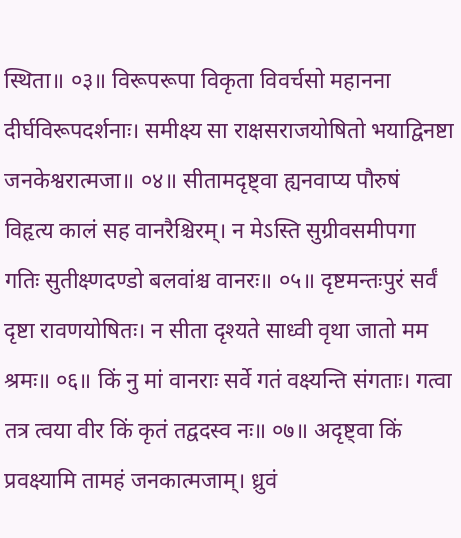स्थिता॥ ०३॥ विरूपरूपा विकृता विवर्चसो महानना दीर्घविरूपदर्शनाः। समीक्ष्य सा राक्षसराजयोषितो भयाद्विनष्टा जनकेश्वरात्मजा॥ ०४॥ सीतामदृष्ट्वा ह्यनवाप्य पौरुषं विहृत्य कालं सह वानरैश्चिरम्। न मेऽस्ति सुग्रीवसमीपगा गतिः सुतीक्ष्णदण्डो बलवांश्च वानरः॥ ०५॥ दृष्टमन्तःपुरं सर्वं दृष्टा रावणयोषितः। न सीता दृश्यते साध्वी वृथा जातो मम श्रमः॥ ०६॥ किं नु मां वानराः सर्वे गतं वक्ष्यन्ति संगताः। गत्वा तत्र त्वया वीर किं कृतं तद्वदस्व नः॥ ०७॥ अदृष्ट्वा किं प्रवक्ष्यामि तामहं जनकात्मजाम्। ध्रुवं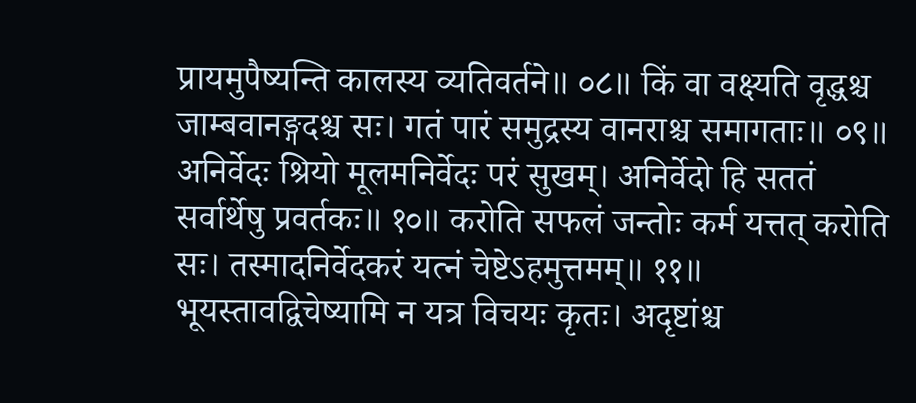प्रायमुपैष्यन्ति कालस्य व्यतिवर्तने॥ ०८॥ किं वा वक्ष्यति वृद्धश्च जाम्बवानङ्गदश्च सः। गतं पारं समुद्रस्य वानराश्च समागताः॥ ०९॥ अनिर्वेदः श्रियो मूलमनिर्वेदः परं सुखम्। अनिर्वेदो हि सततं सर्वार्थेषु प्रवर्तकः॥ १०॥ करोति सफलं जन्तोः कर्म यत्तत् करोति सः। तस्मादनिर्वेदकरं यत्नं चेष्टेऽहमुत्तमम्॥ ११॥ भूयस्तावद्विचेष्यामि न यत्र विचयः कृतः। अदृष्टांश्च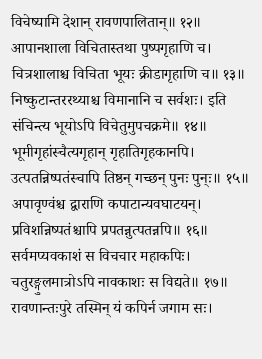विचेष्यामि देशान् रावणपालितान्॥ १२॥ आपानशाला विचितास्तथा पुष्पगृहाणि च। चित्रशालाश्च विचिता भूयः क्रीडागृहाणि च॥ १३॥ निष्कुटान्तररथ्याश्च विमानानि च सर्वशः। इति संचिन्त्य भूयोऽपि विचेतुमुपचक्रमे॥ १४॥ भूमीगृहांस्चैत्यगृहान् गृहातिगृहकानपि। उत्पतन्निष्पतंस्चापि तिष्ठन् गच्छन् पुनः पुन्ः॥ १५॥ अपावृण्वंश्च द्वाराणि कपाटान्यवघाटयन्। प्रविशन्निष्पतंश्चापि प्रपतन्नुत्पतन्नपि॥ १६॥ सर्वमप्यवकाशं स विचचार महाकपिः। चतुरङ्गुलमात्रोऽपि नावकाशः स विद्यते॥ १७॥ रावणान्तःपुरे तस्मिन् यं कपिर्न जगाम सः।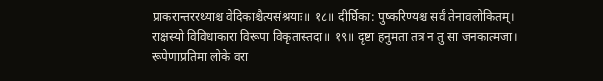प्राकरान्तररथ्याश्च वेदिकाश्चैत्यसंश्रयाः॥ १८॥ दीर्घिका: पुष्करिण्यश्च सर्वं तेनावलोकितम्। राक्षस्यो विविधाकारा विरूपा विकृतास्तदा॥ १९॥ दृष्टा हनुमता तत्र न तु सा जनकात्मजा। रूपेणाप्रतिमा लोके वरा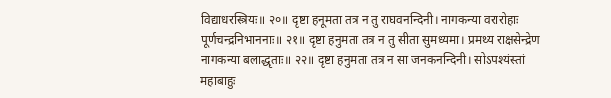विद्याधरस्त्रियः॥ २०॥ दृष्टा हनूमता तत्र न तु राघवनन्दिनी। नागकन्या वरारोहाः पूर्णचन्द्रनिभाननाः॥ २१॥ दृष्टा हनुमता तत्र न तु सीता सुमध्यमा। प्रमथ्य राक्षसेन्द्रेण नागकन्या बलाद्धृताः॥ २२॥ दृष्टा हनुमता तत्र न सा जनकनन्दिनी। सोऽपश्यंस्तां महाबाहुः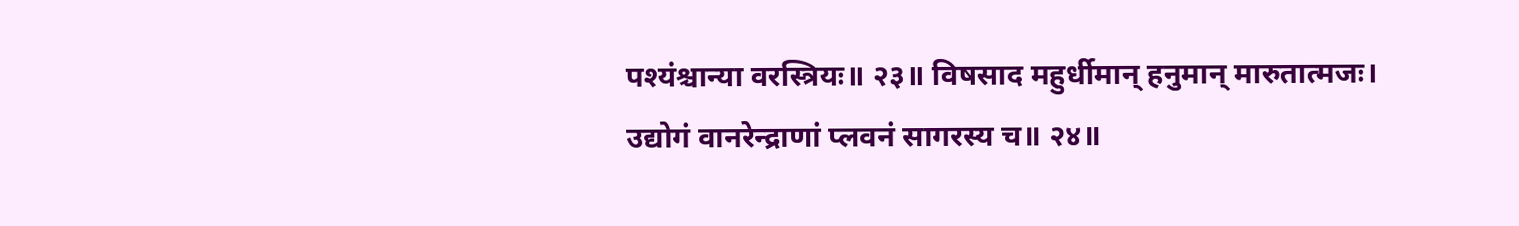पश्यंश्चान्या वरस्त्रियः॥ २३॥ विषसाद महुर्धीमान् हनुमान् मारुतात्मजः। उद्योगं वानरेन्द्राणां प्लवनं सागरस्य च॥ २४॥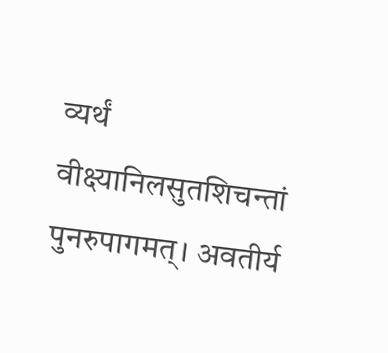व्यर्थं वीक्ष्यानिलसुतशिचन्तां पुनरुपागमत्। अवतीर्य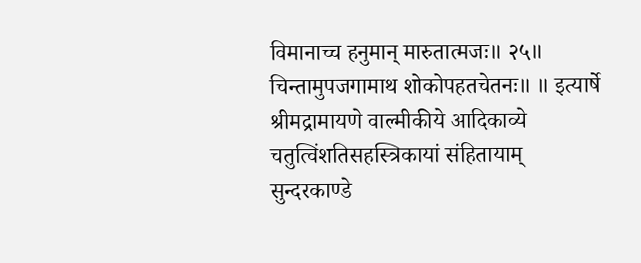विमानाच्च हनुमान् मारुतात्मजः॥ २५॥ चिन्तामुपजगामाथ शोकोपहतचेतनः॥ ॥ इत्यार्षे श्रीमद्रामायणे वाल्मीकीये आदिकाव्ये चतुत्विंशतिसहस्त्रिकायां संहितायाम् सुन्दरकाण्डे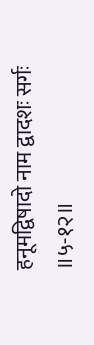हनूमद्विषादो नाम द्वादशः सर्गः ॥५-१२॥